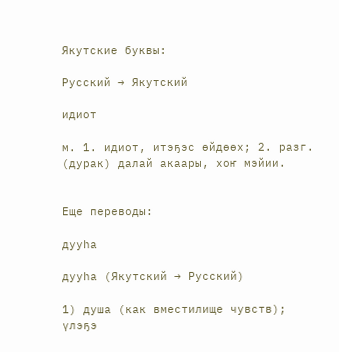Якутские буквы:

Русский → Якутский

идиот

м. 1. идиот, итэҕэс өйдөөх; 2. разг. (дурак) далай акаары, хоҥ мэйии.


Еще переводы:

дууһа

дууһа (Якутский → Русский)

1) душа (как вместилище чувств); үлэҕэ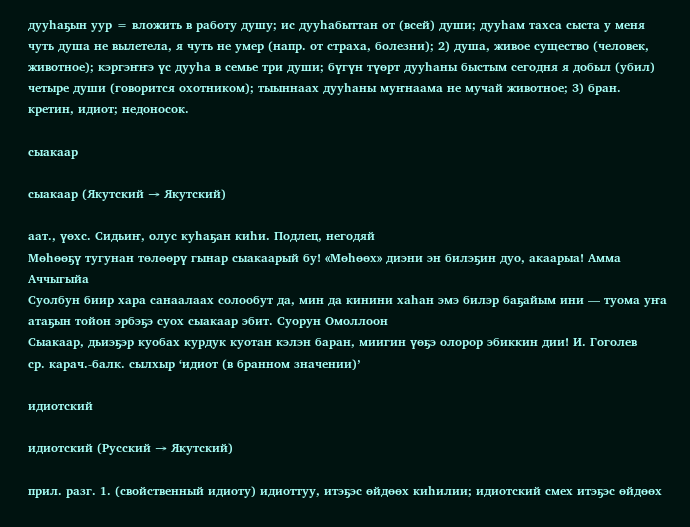дууһаҕын уур = вложить в работу душу; ис дууһабыттан от (всей) души; дууһам тахса сыста у меня чуть душа не вылетела, я чуть не умер (напр. от страха, болезни); 2) душа, живое существо (человек, животное); кэргэҥҥэ үс дууһа в семье три души; бүгүн түөрт дууһаны быстым сегодня я добыл (убил) четыре души (говорится охотником); тыыннаах дууһаны муҥнаама не мучай животное; 3) бран. кретин, идиот; недоносок.

сыакаар

сыакаар (Якутский → Якутский)

аат., үөхс. Сидьиҥ, олус куһаҕан киһи. Подлец, негодяй
Мөһөөҕү тугунан төлөөрү гынар сыакаарый бу! «Мөһөөх» диэни эн билэҕин дуо, акаарыа! Амма Аччыгыйа
Суолбун биир хара санаалаах солообут да, мин да кинини хаһан эмэ билэр баҕайым ини — туома уҥа атаҕын тойон эрбэҕэ суох сыакаар эбит. Суорун Омоллоон
Сыакаар, дьиэҕэр куобах курдук куотан кэлэн баран, миигин үөҕэ олорор эбиккин дии! И. Гоголев
ср. карач.-балк. сылхыр ‘идиот (в бранном значении)’

идиотский

идиотский (Русский → Якутский)

прил. разг. 1. (свойственный идиоту) идиоттуу, итэҕэс өйдөөх киһилии; идиотский смех итэҕэс өйдөөх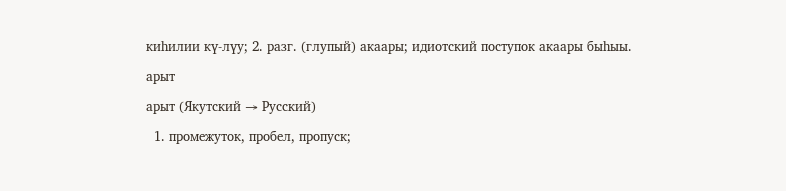киһилии кү-лүу; 2. разг. (глупый) акаары; идиотский поступок акаары быһыы.

арыт

арыт (Якутский → Русский)

  1. промежуток, пробел, пропуск;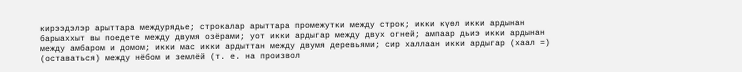кирээдэлэр арыттара междурядье; строкалар арыттара промежутки между строк; икки күөл икки ардынан барыаххыт вы поедете между двумя озёрами; уот икки ардыгар между двух огней; ампаар дьиэ икки ардынан между амбаром и домом; икки мас икки ардыттан между двумя деревьями; сир халлаан икки ардыгар (хаал =) (оставаться) между нёбом и землёй (т. е. на произвол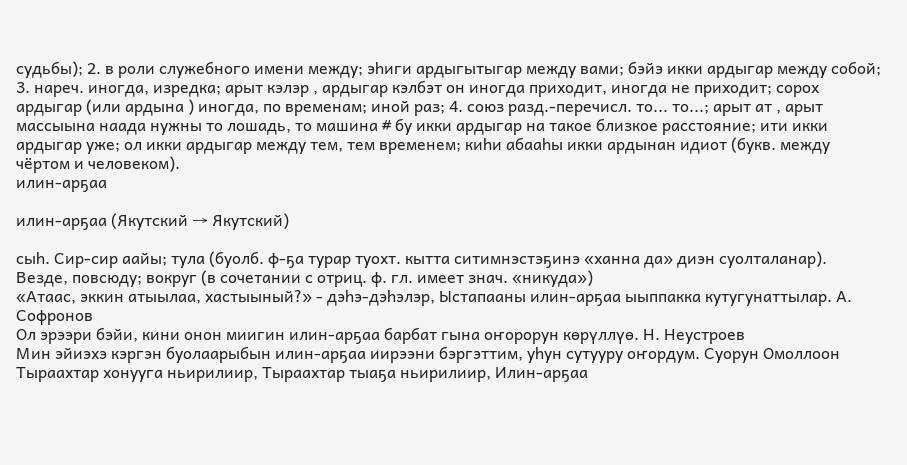судьбы); 2. в роли служебного имени между; эһиги ардыгытыгар между вами; бэйэ икки ардыгар между собой; 3. нареч. иногда, изредка; арыт кэлэр , ардыгар кэлбэт он иногда приходит, иногда не приходит; сорох ардыгар (или ардына ) иногда, по временам; иной раз; 4. союз разд.-перечисл. то... то...; арыт ат , арыт массыына наада нужны то лошадь, то машина # бу икки ардыгар на такое близкое расстояние; ити икки ардыгар уже; ол икки ардыгар между тем, тем временем; киһи абааһы икки ардынан идиот (букв. между чёртом и человеком).
илин-арҕаа

илин-арҕаа (Якутский → Якутский)

сыһ. Сир-сир аайы; тула (буолб. ф-ҕа турар туохт. кытта ситимнэстэҕинэ «ханна да» диэн суолталанар). Везде, повсюду; вокруг (в сочетании с отриц. ф. гл. имеет знач. «никуда»)
«Атаас, эккин атыылаа, хастыыный?» - дэһэ-дэһэлэр, Ыстапааны илин-арҕаа ыыппакка кутугунаттылар. А. Софронов
Ол эрээри бэйи, кини онон миигин илин-арҕаа барбат гына оҥорорун көрүллүө. Н. Неустроев
Мин эйиэхэ кэргэн буолаарыбын илин-арҕаа иирээни бэргэттим, уһун сутууру оҥордум. Суорун Омоллоон
Тыраахтар хонууга ньирилиир, Тыраахтар тыаҕа ньирилиир, Илин-арҕаа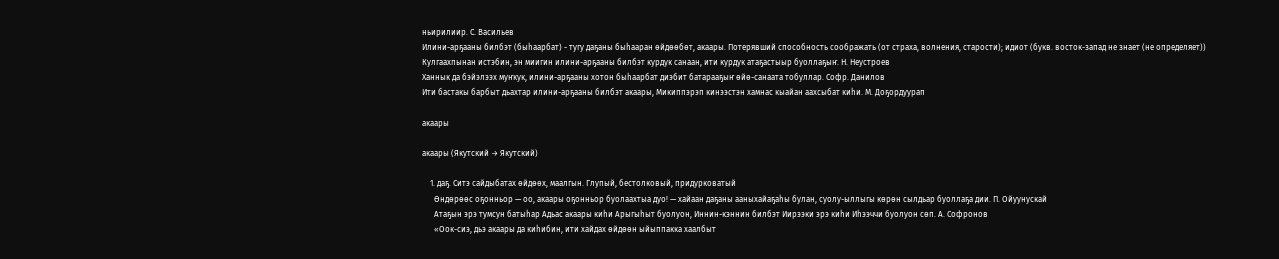ньирилиир. С. Васильев
Илини-арҕааны билбэт (быһаарбат) - тугу даҕаны быһааран өйдөөбөт, акаары. Потерявший способность соображать (от страха, волнения, старости); идиот (букв. восток-запад не знает (не определяет))
Кулгаахпынан истэбин, эн миигин илини-арҕааны билбэт курдук санаан, ити курдук атаҕастыыр буоллаҕыҥ. Н. Неустроев
Ханнык да бэйэлээх муҥкук, илини-арҕааны хотон быһаарбат диэбит батарааҕыҥ өйө-санаата тобуллар. Софр. Данилов
Ити бастакы барбыт дьахтар илини-арҕааны билбэт акаары, Микиппэрэп кинээстэн хамнас кыайан аахсыбат киһи. М. Доҕордуурап

акаары

акаары (Якутский → Якутский)

    1. даҕ. Ситэ сайдыбатах өйдөөх, маалгын. Глупый, бестолковый, придурковатый
      Өндөрөөс оҕонньор — оо, акаары оҕонньор буолаахтыа дуо! — хайаан даҕаны ааныхайаҕаһы булан, суолу-ыллыгы көрөн сылдьар буоллаҕа дии. П. Ойуунускай
      Атаҕын эрэ тумсун батыһар Адьас акаары киһи Арыгыһыт буолуон, Иннин-кэннин билбэт Иирээки эрэ киһи Иһээччи буолуон сөп. А. Софронов
      «Оок-сиэ, дьэ акаары да киһибин, ити хайдах өйдөөн ыйыппакка хаалбыт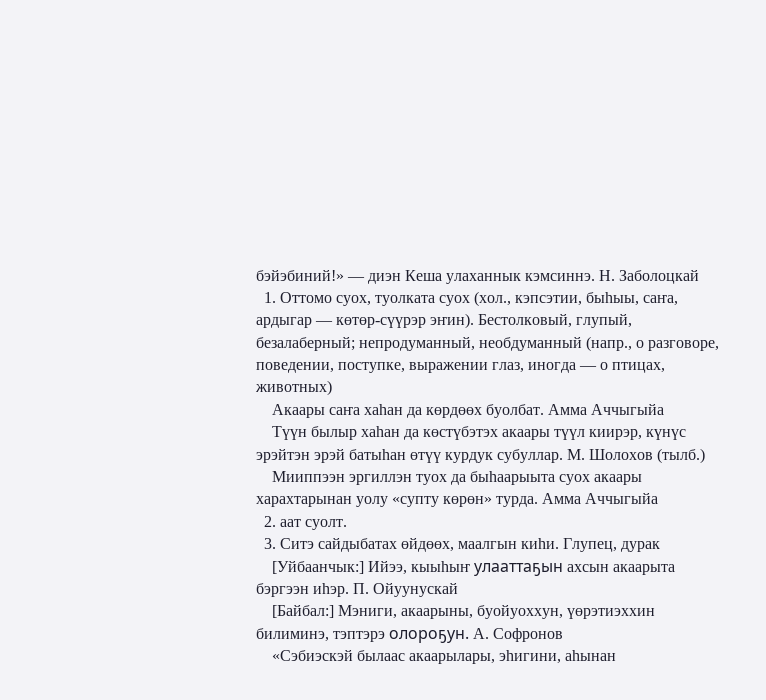бэйэбиний!» — диэн Кеша улаханнык кэмсиннэ. Н. Заболоцкай
  1. Оттомо суох, туолката суох (хол., кэпсэтии, быһыы, саҥа, ардыгар — көтөр-сүүрэр эҥин). Бестолковый, глупый, безалаберный; непродуманный, необдуманный (напр., о разговоре, поведении, поступке, выражении глаз, иногда — о птицах, животных)
    Акаары саҥа хаһан да көрдөөх буолбат. Амма Аччыгыйа
    Түүн былыр хаһан да көстүбэтэх акаары түүл киирэр, күнүс эрэйтэн эрэй батыһан өтүү курдук субуллар. М. Шолохов (тылб.)
    Мииппээн эргиллэн туох да быһаарыыта суох акаары харахтарынан уолу «супту көрөн» турда. Амма Аччыгыйа
  2. аат суолт.
  3. Ситэ сайдыбатах өйдөөх, маалгын киһи. Глупец, дурак
    [Уйбаанчык:] Ийээ, кыыһыҥ улааттаҕын ахсын акаарыта бэргээн иһэр. П. Ойуунускай
    [Байбал:] Мэниги, акаарыны, буойуоххун, үөрэтиэххин билиминэ, тэптэрэ олороҕун. А. Софронов
    «Сэбиэскэй былаас акаарылары, эһигини, аһынан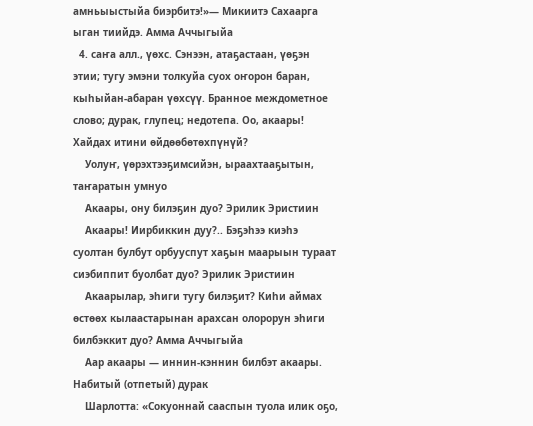амньыыстыйа биэрбитэ!»— Микиитэ Сахаарга ыган тиийдэ. Амма Аччыгыйа
  4. саҥа алл., үөхс. Сэнээн, атаҕастаан, үөҕэн этии; тугу эмэни толкуйа суох оҥорон баран, кыһыйан-абаран үөхсүү. Бранное междометное слово; дурак, глупец; недотепа. Оо, акаары! Хайдах итини өйдөөбөтөхпүнүй?
    Уолуҥ, үөрэхтээҕимсийэн, ыраахтааҕытын, таҥаратын умнуо
    Акаары, ону билэҕин дуо? Эрилик Эристиин
    Акаары! Иирбиккин дуу?.. Бэҕэһээ киэһэ суолтан булбут орбууспут хаҕын маарыын тураат сиэбиппит буолбат дуо? Эрилик Эристиин
    Акаарылар, эһиги тугу билэҕит? Киһи аймах өстөөх кылаастарынан арахсан олорорун эһиги билбэккит дуо? Амма Аччыгыйа
    Аар акаары — иннин-кэннин билбэт акаары. Набитый (отпетый) дурак
    Шарлотта: «Сокуоннай сааспын туола илик оҕо,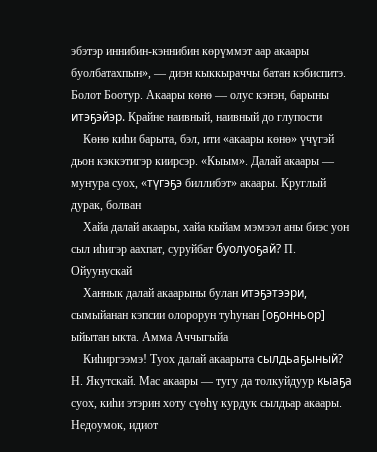эбэтэр иннибин-кэннибин көрүммэт аар акаары буолбатахпын», — диэн кыккыраччы батан кэбиспитэ. Болот Боотур. Акаары көнө — олус кэнэн, барыны итэҕэйэр. Крайне наивный, наивный до глупости
    Көнө киһи барыта, бэл, ити «акаары көнө» үчүгэй дьон кэккэтигэр киирсэр. «Кыым». Далай акаары — муҥура суох, «түгэҕэ биллибэт» акаары. Круглый дурак, болван
    Хайа далай акаары, хайа кыйам мэмээл аны биэс уон сыл иһигэр аахпат, суруйбат буолуоҕай? П. Ойуунускай
    Ханнык далай акаарыны булан итэҕэтээри, сымыйанан кэпсии олорорун туһунан [оҕонньор] ыйытан ыкта. Амма Аччыгыйа
    Киһиргээмэ! Туох далай акаарыта сылдьаҕыный? Н. Якутскай. Мас акаары — тугу да толкуйдуур кыаҕа суох, киһи этэрин хоту сүөһү курдук сылдьар акаары. Недоумок, идиот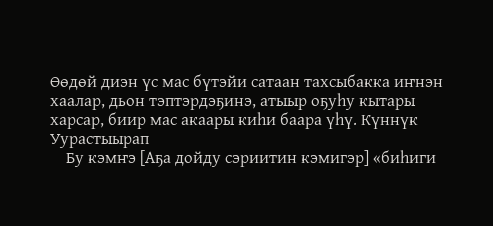Өөдөй диэн үс мас бүтэйи сатаан тахсыбакка иҥнэн хаалар, дьон тэптэрдэҕинэ, атыыр оҕуһу кытары харсар, биир мас акаары киһи баара үһү. Күннүк Уурастыырап
    Бу кэмҥэ [Аҕа дойду сэриитин кэмигэр] «биһиги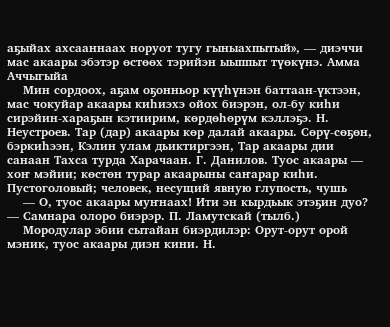аҕыйах ахсааннаах норуот тугу гыныахпытый», — диэччи мас акаары эбэтэр өстөөх тэрийэн ыыппыт түөкүнэ. Амма Аччыгыйа
    Мин сордоох, аҕам оҕонньор күүһүнэн баттаан-үктээн, мас чокуйар акаары киһиэхэ ойох биэрэн, ол-бу киһи сирэйин-хараҕын кэтиирим, көрдөһөрүм кэллэҕэ. Н. Неустроев. Тар (дар) акаары көр далай акаары. Сөрү-сөҕөн, бэркиһээн, Кэлин улам дьиктиргээн, Тар акаары дии санаан Тахса турда Харачаан. Г. Данилов. Туос акаары — хоҥ мэйии; көстөн турар акаарыны саҥарар киһи. Пустоголовый; человек, несущий явную глупость, чушь
    — О, туос акаары муҥнаах! Ити эн кырдьык этэҕин дуо? — Самнара олоро биэрэр. П. Ламутскай (тылб.)
    Мородулар эбии сытайан биэрдилэр: Орут-орут орой мэник, туос акаары диэн кини. Н.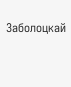Заболоцкай